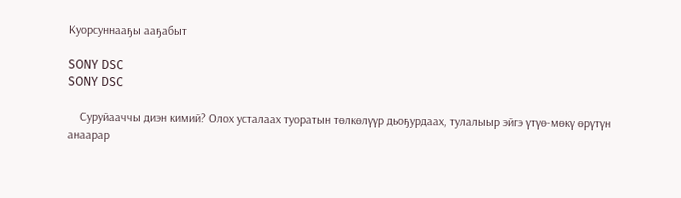Куорсуннааҕы ааҕабыт

SONY DSC
SONY DSC

    Суруйааччы диэн кимий? Олох усталаах туоратын төлкөлүүр дьоҕурдаах, тулалыыр эйгэ үтүө-мөкү өрүтүн анаарар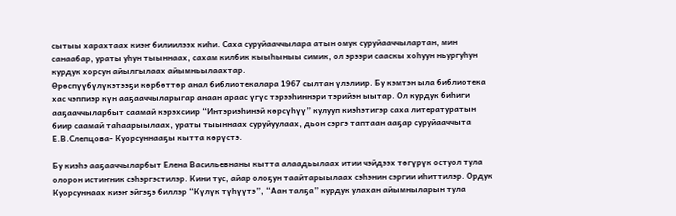сытыы харахтаах киэҥ билиилээх киһи. Саха суруйааччылара атын омук суруйааччылартан, мин санаабар, ураты уһун тыыннаах, сахам килбик кыыһыныы симик, ол эрээри сааскы хоһуун ньургуһун курдук хорсун айылгылаах айымньылаахтар.
Өрөспүүбүлүкэтээҕи көрбөттөр анал библиотекалара 1967 сылтан үлэлиир. Бу кэмтэн ыла библиотека хас чэппиэр күн ааҕааччыларыгар анаан араас үгүс тэрээһиннэри тэрийэн ыытар. Ол курдук биһиги ааҕааччыларбыт саамай кэрэхсиир “Интэриэһинэй көрсүһүү” кулууп киэһэтигэр саха литературатын биир саамай таһаарыылаах, ураты тыыннаах суруйуулаах, дьон сэргэ таптаан ааҕар суруйааччыта Е.В.Слепцова- Куорсуннааҕы кытта көрүстэ.

Бу киэһэ ааҕааччыларбыт Елена Васильевнаны кытта алаадьылаах итии чэйдээх төгүрүк остуол тула олорон истиҥник сэһэргэстилэр. Кини тус, айар олоҕун таайтарыылаах сэһэнин сэргии иһиттилэр. Ордук Куорсуннаах киэҥ эйгэҕэ биллэр “Күлүк түһүүтэ”, “Аан талҕа” курдук улахан айымныларын тула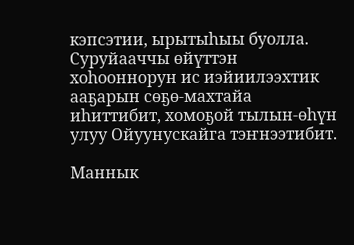кэпсэтии, ырытыһыы буолла. Суруйааччы өйүттэн хоһооннорун ис иэйиилээхтик ааҕарын сөҕө-махтайа иһиттибит, хомоҕой тылын-өһүн улуу Ойуунускайга тэҥнээтибит.

Маннык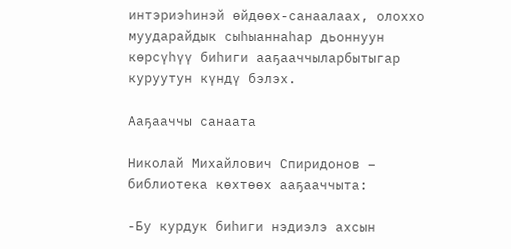интэриэһинэй өйдөөх-санаалаах, олоххо муударайдык сыһыаннаһар дьоннуун көрсүһүү биһиги ааҕааччыларбытыгар куруутун күндү бэлэх.

Ааҕааччы санаата

Николай Михайлович Спиридонов – библиотека көхтөөх ааҕааччыта:

-Бу курдук биһиги нэдиэлэ ахсын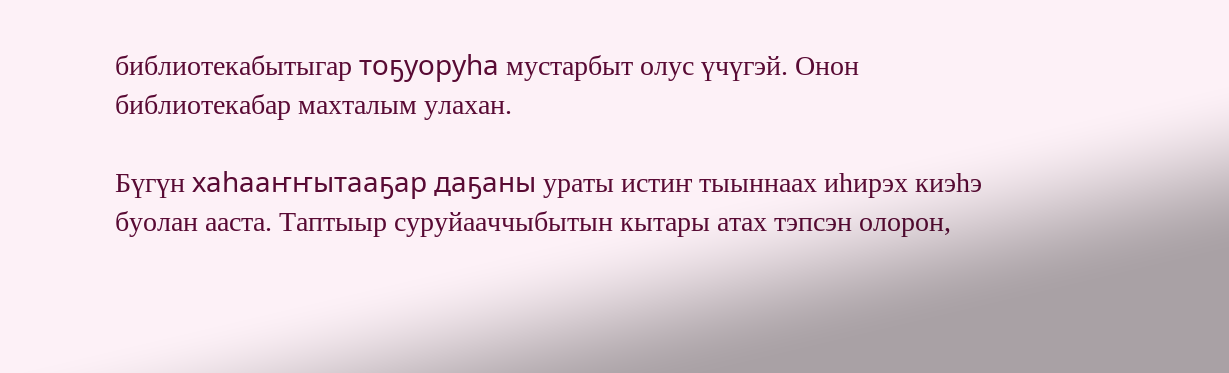библиотекабытыгар тоҕуоруһа мустарбыт олус үчүгэй. Онон библиотекабар махталым улахан.

Бүгүн хаһааҥҥытааҕар даҕаны ураты истиҥ тыыннаах иһирэх киэһэ буолан ааста. Таптыыр суруйааччыбытын кытары атах тэпсэн олорон,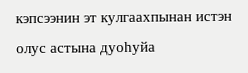кэпсээнин эт кулгаахпынан истэн олус астына дуоһуйа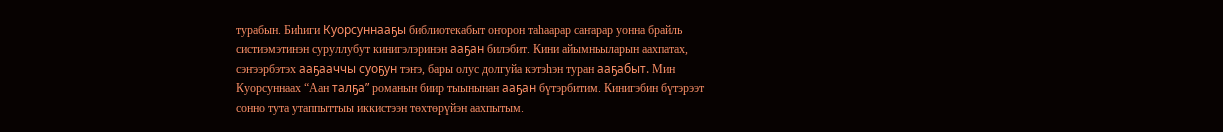турабын. Биһиги Куорсуннааҕы библиотекабыт оҥорон таһаарар саҥарар уонна брайль систиэмэтинэн суруллубут кинигэлэринэн ааҕан билэбит. Кини айымньыларын аахпатах, сэҥээрбэтэх ааҕааччы суоҕун тэҥэ, бары олус долгуйа кэтэһэн туран ааҕабыт. Мин Куорсуннаах “Аан талҕа” романын биир тыынынан ааҕан бүтэрбитим. Кинигэбин бүтэрээт сонно тута утаппыттыы иккистээн төхтөрүйэн аахпытым.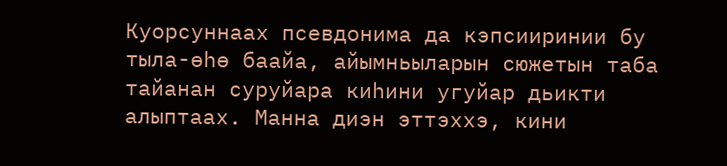Куорсуннаах псевдонима да кэпсииринии бу тыла-өһө баайа, айымньыларын сюжетын таба тайанан суруйара киһини угуйар дьикти алыптаах. Манна диэн эттэххэ, кини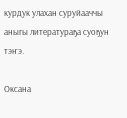курдук улахан суруйааччы аныгы литератураҕа суоҕун тэҥэ.

Оксана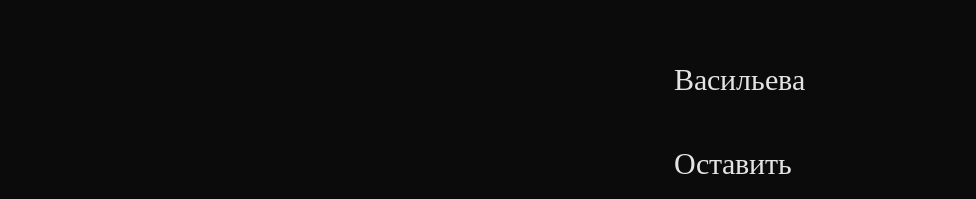Васильева

Оставить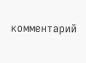комментарий